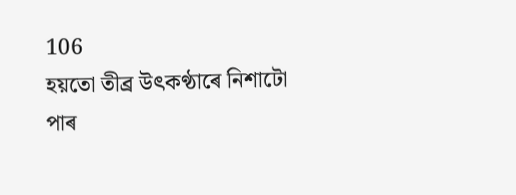106
হয়তো তীব্ৰ উৎকণ্ঠাৰে নিশাটো পাৰ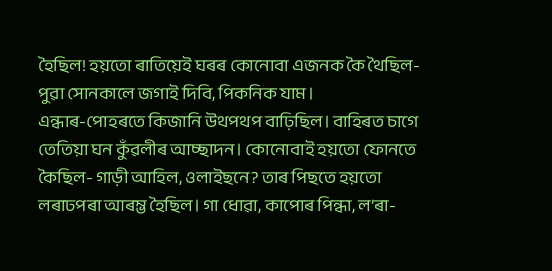হৈছিল! হয়তো ৰাতিয়েই ঘৰৰ কোনোবা এজনক কৈ থৈছিল- পুৱা সোনকালে জগাই দিবি, পিকনিক যাম।
এন্ধাৰ-পোহৰতে কিজানি উথপথপ বাঢ়িছিল। বাহিৰত চাগে তেতিয়া ঘন কুঁৱলীৰ আচ্ছাদন। কোনোবাই হয়তো ফোনতে কৈছিল- গাড়ী আহিল, ওলাইছনে? তাৰ পিছতে হয়তো লৰাঢপৰা আৰম্ভ হৈছিল। গা ধোৱা, কাপোৰ পিন্ধা, ল’ৰা-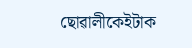ছোৱালীকেইটাক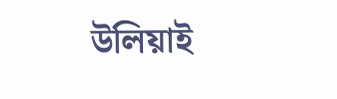উলিয়াই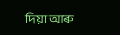দিয়া আৰু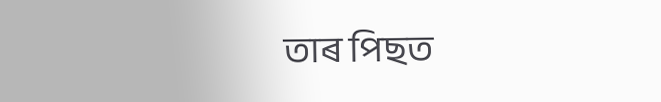তাৰ পিছত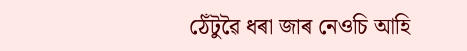ঠেঁটুৱৈ ধৰা জাৰ নেওচি আহি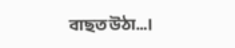বাছত উঠা…।